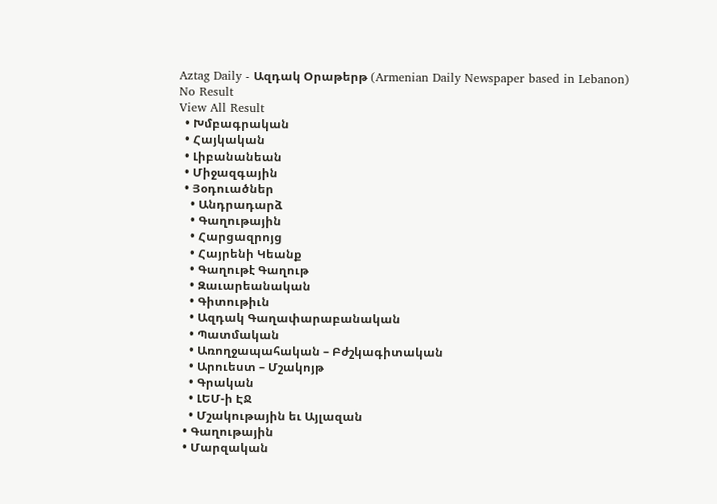Aztag Daily - Ազդակ Օրաթերթ (Armenian Daily Newspaper based in Lebanon)
No Result
View All Result
  • Խմբագրական
  • Հայկական
  • Լիբանանեան
  • Միջազգային
  • Յօդուածներ
    • Անդրադարձ
    • Գաղութային
    • Հարցազրոյց
    • Հայրենի Կեանք
    • Գաղութէ Գաղութ
    • Զաւարեանական
    • Գիտութիւն
    • Ազդակ Գաղափարաբանական
    • Պատմական
    • Առողջապահական – Բժշկագիտական
    • Արուեստ – Մշակոյթ
    • Գրական
    • ԼԵՄ-ի ԷՋ
    • Մշակութային եւ Այլազան
  • Գաղութային
  • Մարզական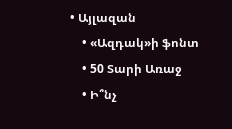• Այլազան
    • «Ազդակ»ի ֆոնտ
    • 50 Տարի Առաջ
    • Ի՞նչ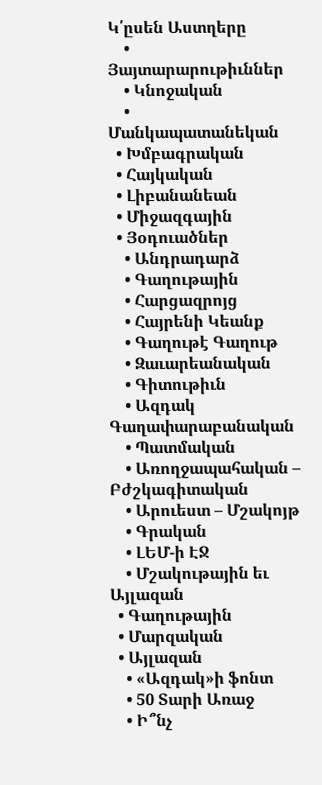Կ՛ըսեն Աստղերը
    • Յայտարարութիւններ
    • Կնոջական
    • Մանկապատանեկան
  • Խմբագրական
  • Հայկական
  • Լիբանանեան
  • Միջազգային
  • Յօդուածներ
    • Անդրադարձ
    • Գաղութային
    • Հարցազրոյց
    • Հայրենի Կեանք
    • Գաղութէ Գաղութ
    • Զաւարեանական
    • Գիտութիւն
    • Ազդակ Գաղափարաբանական
    • Պատմական
    • Առողջապահական – Բժշկագիտական
    • Արուեստ – Մշակոյթ
    • Գրական
    • ԼԵՄ-ի ԷՋ
    • Մշակութային եւ Այլազան
  • Գաղութային
  • Մարզական
  • Այլազան
    • «Ազդակ»ի ֆոնտ
    • 50 Տարի Առաջ
    • Ի՞նչ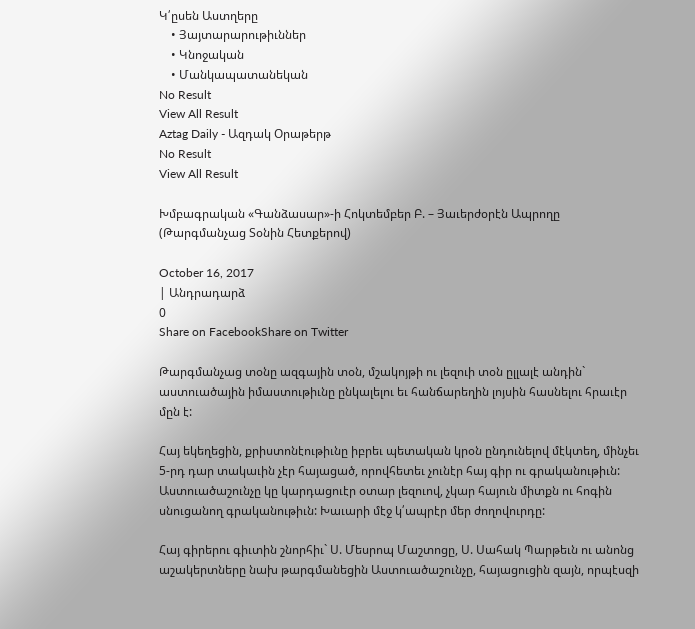Կ՛ըսեն Աստղերը
    • Յայտարարութիւններ
    • Կնոջական
    • Մանկապատանեկան
No Result
View All Result
Aztag Daily - Ազդակ Օրաթերթ
No Result
View All Result

Խմբագրական «Գանձասար»-ի Հոկտեմբեր Բ. – Յաւերժօրէն Ապրողը (Թարգմանչաց Տօնին Հետքերով)

October 16, 2017
| Անդրադարձ
0
Share on FacebookShare on Twitter

Թարգմանչաց տօնը ազգային տօն, մշակոյթի ու լեզուի տօն ըլլալէ անդին` աստուածային իմաստութիւնը ընկալելու եւ հանճարեղին լոյսին հասնելու հրաւէր մըն է:

Հայ եկեղեցին, քրիստոնէութիւնը իբրեւ պետական կրօն ընդունելով մէկտեղ, մինչեւ 5-րդ դար տակաւին չէր հայացած, որովհետեւ չունէր հայ գիր ու գրականութիւն: Աստուածաշունչը կը կարդացուէր օտար լեզուով, չկար հայուն միտքն ու հոգին սնուցանող գրականութիւն: Խաւարի մէջ կ՛ապրէր մեր ժողովուրդը:

Հայ գիրերու գիւտին շնորհիւ` Ս. Մեսրոպ Մաշտոցը, Ս. Սահակ Պարթեւն ու անոնց աշակերտները նախ թարգմանեցին Աստուածաշունչը, հայացուցին զայն, որպէսզի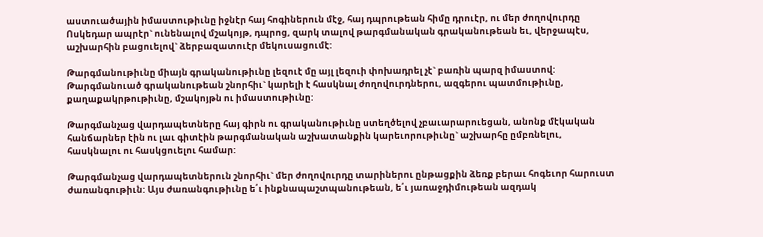աստուածային իմաստութիւնը իջնէր հայ հոգիներուն մէջ, հայ դպրութեան հիմը դրուէր, ու մեր ժողովուրդը Ոսկեդար ապրէր` ունենալով մշակոյթ, դպրոց, զարկ տալով թարգմանական գրականութեան եւ, վերջապէս, աշխարհին բացուելով` ձերբազատուէր մեկուսացումէ:

Թարգմանութիւնը միայն գրականութիւնը լեզուէ մը այլ լեզուի փոխադրել չէ` բառին պարզ իմաստով: Թարգմանուած գրականութեան շնորհիւ` կարելի է հասկնալ ժողովուրդներու, ազգերու պատմութիւնը, քաղաքակրթութիւնը, մշակոյթն ու իմաստութիւնը:

Թարգմանչաց վարդապետները հայ գիրն ու գրականութիւնը ստեղծելով չբաւարարուեցան, անոնք մէկական հանճարներ էին ու լաւ գիտէին թարգմանական աշխատանքին կարեւորութիւնը` աշխարհը ըմբռնելու, հասկնալու ու հասկցուելու համար:

Թարգմանչաց վարդապետներուն շնորհիւ` մեր ժողովուրդը տարիներու ընթացքին ձեռք բերաւ հոգեւոր հարուստ ժառանգութիւն: Այս ժառանգութիւնը ե՛ւ ինքնապաշտպանութեան, ե՛ւ յառաջդիմութեան ազդակ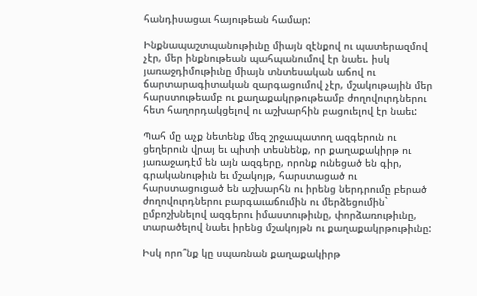հանդիսացաւ հայութեան համար:

Ինքնապաշտպանութիւնը միայն զէնքով ու պատերազմով չէր, մեր ինքնութեան պահպանումով էր նաեւ. իսկ յառաջդիմութիւնը միայն տնտեսական աճով ու ճարտարագիտական զարգացումով չէր, մշակութային մեր հարստութեամբ ու քաղաքակրթութեամբ ժողովուրդներու հետ հաղորդակցելով ու աշխարհին բացուելով էր նաեւ:

Պահ մը աչք նետենք մեզ շրջապատող ազգերուն ու ցեղերուն վրայ եւ պիտի տեսնենք, որ քաղաքակիրթ ու յառաջադէմ են այն ազգերը, որոնք ունեցած են գիր, գրականութիւն եւ մշակոյթ, հարստացած ու հարստացուցած են աշխարհն ու իրենց ներդրումը բերած ժողովուրդներու բարգաւաճումին ու մերձեցումին` ըմբոշխնելով ազգերու իմաստութիւնը, փորձառութիւնը, տարածելով նաեւ իրենց մշակոյթն ու քաղաքակրթութիւնը:

Իսկ որո՞նք կը սպառնան քաղաքակիրթ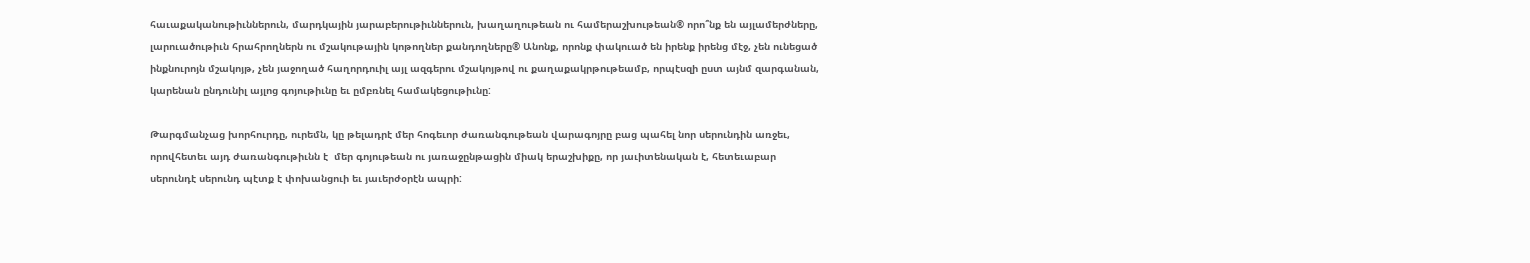հաւաքականութիւններուն, մարդկային յարաբերութիւններուն, խաղաղութեան ու համերաշխութեան® որո՞նք են այլամերժները, լարուածութիւն հրահրողներն ու մշակութային կոթողներ քանդողները® Անոնք, որոնք փակուած են իրենք իրենց մէջ, չեն ունեցած ինքնուրոյն մշակոյթ, չեն յաջողած հաղորդուիլ այլ ազգերու մշակոյթով ու քաղաքակրթութեամբ, որպէսզի ըստ այնմ զարգանան, կարենան ընդունիլ այլոց գոյութիւնը եւ ըմբռնել համակեցութիւնը:

Թարգմանչաց խորհուրդը, ուրեմն, կը թելադրէ մեր հոգեւոր ժառանգութեան վարագոյրը բաց պահել նոր սերունդին առջեւ, որովհետեւ այդ ժառանգութիւնն է  մեր գոյութեան ու յառաջընթացին միակ երաշխիքը, որ յաւիտենական է, հետեւաբար սերունդէ սերունդ պէտք է փոխանցուի եւ յաւերժօրէն ապրի: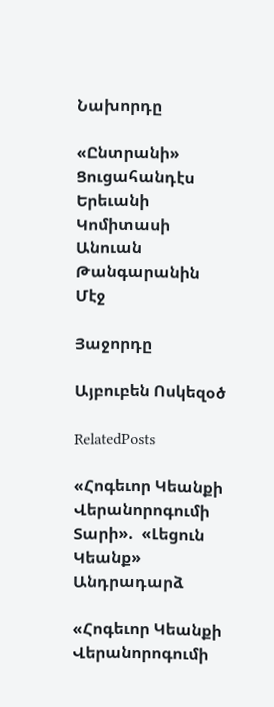Նախորդը

«Ընտրանի» Ցուցահանդէս Երեւանի Կոմիտասի Անուան Թանգարանին Մէջ

Յաջորդը

Այբուբեն Ոսկեզօծ

RelatedPosts

«Հոգեւոր Կեանքի Վերանորոգումի Տարի».  «Լեցուն Կեանք»
Անդրադարձ

«Հոգեւոր Կեանքի Վերանորոգումի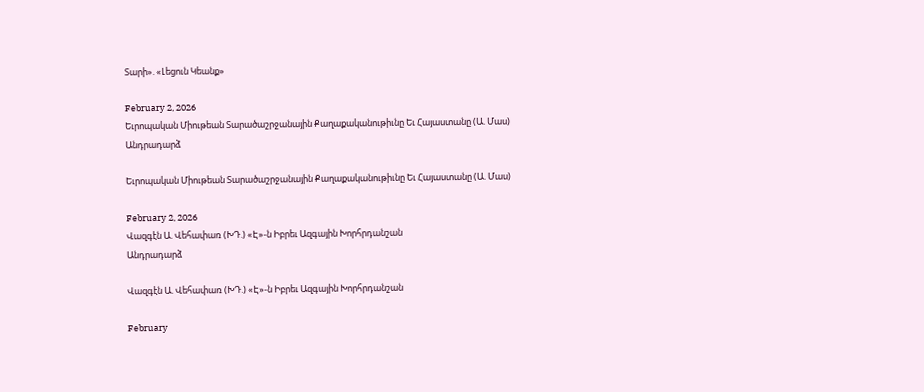Տարի». «Լեցուն Կեանք»

February 2, 2026
Եւրոպական Միութեան Տարածաշրջանային Քաղաքականութիւնը Եւ Հայաստանը (Ա. Մաս)
Անդրադարձ

Եւրոպական Միութեան Տարածաշրջանային Քաղաքականութիւնը Եւ Հայաստանը (Ա. Մաս)

February 2, 2026
Վազգէն Ա. Վեհափառ (ԽԴ.) «Է»-ն Իբրեւ Ազգային Խորհրդանշան
Անդրադարձ

Վազգէն Ա. Վեհափառ (ԽԴ.) «Է»-ն Իբրեւ Ազգային Խորհրդանշան

February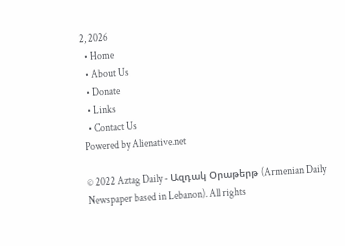2, 2026
  • Home
  • About Us
  • Donate
  • Links
  • Contact Us
Powered by Alienative.net

© 2022 Aztag Daily - Ազդակ Օրաթերթ (Armenian Daily Newspaper based in Lebanon). All rights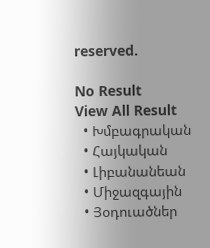reserved.

No Result
View All Result
  • Խմբագրական
  • Հայկական
  • Լիբանանեան
  • Միջազգային
  • Յօդուածներ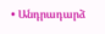• Անդրադարձ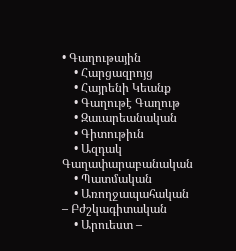• Գաղութային
    • Հարցազրոյց
    • Հայրենի Կեանք
    • Գաղութէ Գաղութ
    • Զաւարեանական
    • Գիտութիւն
    • Ազդակ Գաղափարաբանական
    • Պատմական
    • Առողջապահական – Բժշկագիտական
    • Արուեստ –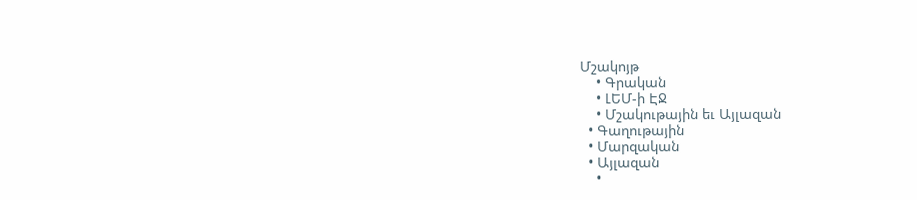Մշակոյթ
    • Գրական
    • ԼԵՄ-ի ԷՋ
    • Մշակութային եւ Այլազան
  • Գաղութային
  • Մարզական
  • Այլազան
    •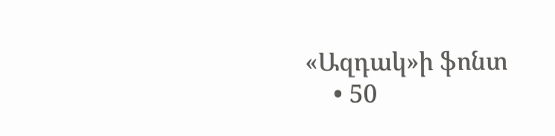«Ազդակ»ի ֆոնտ
    • 50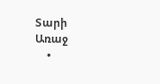Տարի Առաջ
    •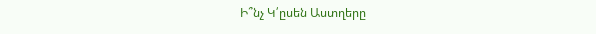Ի՞նչ Կ՛ըսեն Աստղերը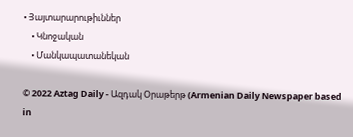• Յայտարարութիւններ
    • Կնոջական
    • Մանկապատանեկան

© 2022 Aztag Daily - Ազդակ Օրաթերթ (Armenian Daily Newspaper based in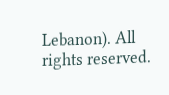Lebanon). All rights reserved.